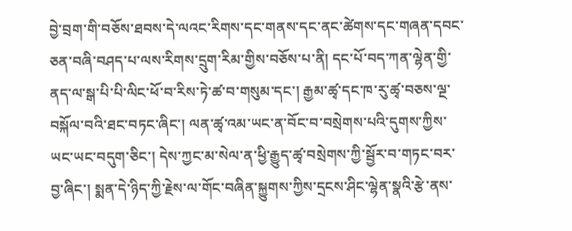བྱེ་བྲག་གི་བཅོས་ཐབས་དེ་ལའང་རིགས་དང་གནས་དང་ནང་ཚེགས་དང་གཞན་དབང་ཅན་བཞི་བཤད་པ་ལས་རིགས་དྲུག་རིམ་གྱིས་བཅོས་པ་ནི། དང་པོ་བད་ཀན་ལྷེན་གྱི་ནད་ལ་སྒ་པི་པི་ལིང་ཕོ་བ་རིས་ཏེ་ཚ་བ་གསུམ་དང་། རྒྱམ་ཚྭ་དང་ཁ་རུ་ཚྭ་བཅས་ལྔ་བསྐོལ་བའི་ཐང་བཏང་ཞིང་། ལན་ཚྭ་འམ་ཡང་ན་བོང་བ་བསྲེགས་པའི་དུགས་ཀྱིས་ཡང་ཡང་བདུག་ཅིང་། དེས་ཀྱང་མ་སེལ་ན་ཕྱི་རྒྱུད་ཚྭ་བསྲེགས་ཀྱི་སྦྱོར་བ་གཏང་བར་བྱ་ཞིང་། སྨན་དེ་ཉིད་ཀྱི་རྗེས་ལ་གོང་བཞིན་སྐྱུགས་ཀྱིས་དྲངས་ཤིང་ལྷེན་སྣའི་རྩེ་ནས་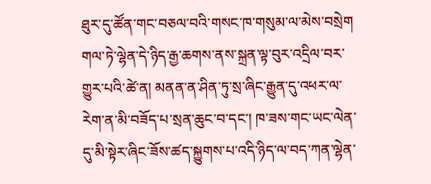ཐུར་དུ་ཚོན་གང་བཅལ་བའི་གསང་ཁ་གསུམ་ལ་མེས་བསྲེག གལ་ཏེ་ལྷེན་དེ་ཉིད་རྒྱ་ཆགས་ནས་སྐྲན་ལྟ་བུར་འདྲིལ་བར་གྱུར་པའི་ཚེ་ན། མནན་ན་ཤིན་ཏུ་སྲ་ཞིང་རྒྱུན་དུ་འཕར་ལ་རེག་ན་མི་བཟོད་པ་སྲན་ཆུང་བ་དང་། ཁ་ཟས་གང་ཡང་ལེན་དུ་མི་སྟེར་ཞིང་ཟོས་ཚད་སྐྱུགས་པ་འདི་ཉིད་ལ་བད་ཀན་ལྷེན་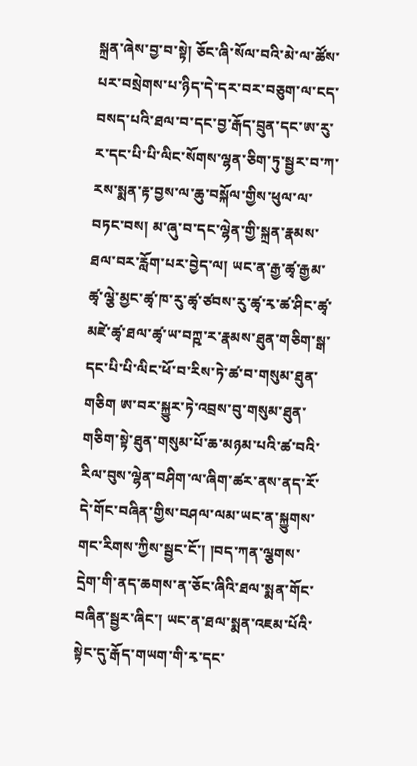སྐྲན་ཞེས་བྱ་བ་སྟེ། ཅོང་ཞི་སོལ་བའི་མེ་ལ་ཚོས་པར་བསྲེགས་པ་ཉིད་དེ་དར་བར་བཅུག་ལ་ངད་བསད་པའི་ཐལ་བ་དང་བྱ་རྒོད་བྲུན་དང་ཨ་རུ་ར་དང་པི་པི་ལིང་སོགས་ལྷན་ཅིག་ཏུ་སྦྱར་བ་ཀ་རས་སྨན་རྟ་བྱས་ལ་ཆུ་བསྐོལ་གྱིས་ཕུལ་ལ་བཏང་བས། མ་ཞུ་བ་དང་ལྷེན་གྱི་སྐྲན་རྣམས་ཐལ་བར་རློག་པར་བྱེད་ལ། ཡང་ན་རྒྱ་ཚྭ་རྒྱམ་ཚྭ་ལྕེ་མྱང་ཚྭ་ཁ་རུ་ཚྭ་ཙབས་རུ་ཚྭ་རྭ་ཚ་ཤིང་ཚྭ་མཛེ་ཚྭ་ཐལ་ཚྭ་ཡ་བཀྵ་ར་རྣམས་ཐུན་གཅིག་སྒ་དང་པི་པི་ལིང་ཕོ་བ་རིས་ཏེ་ཚ་བ་གསུམ་ཐུན་གཅིག ཨ་བར་སྐྱུར་ཏེ་འབྲས་བུ་གསུམ་ཐུན་གཅིག་སྟེ་ཐུན་གསུམ་པོ་ཆ་མཉམ་པའི་ཚ་བའི་རིལ་བུས་ལྷེན་བཤིག་ལ་ཞིག་ཚར་ནས་ནད་རོ་དེ་གོང་བཞིན་གྱིས་བཤལ་ལམ་ཡང་ན་སྐྱུགས་གང་རིགས་ཀྱིས་སྦྱང་ངོ་། །བད་ཀན་ལྕགས་དྲེག་གི་ནད་ཆགས་ན་ཅོང་ཞིའི་ཐལ་སྨན་གོང་བཞིན་སྦྱར་ཞིང་། ཡང་ན་ཐལ་སྨན་འཇམ་པོའི་སྟེང་དུ་རྒོད་གཡག་གི་རྭ་དང་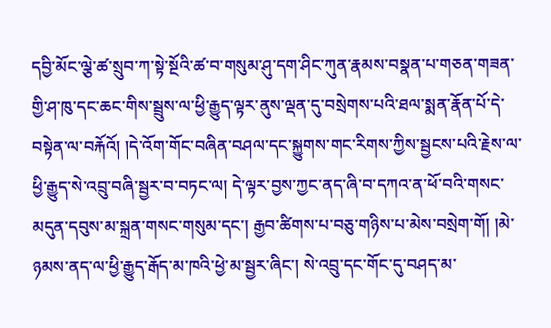དབྱི་མོང་ལྕེ་ཚ་སྲུབ་ཀ་སྟེ་སྔོའི་ཚ་བ་གསུམ་ཤུ་དག་ཤིང་ཀུན་རྣམས་བསྣན་པ་གཅན་གཟན་གྱི་ཤ་ཁུ་དང་ཆང་གིས་སྦྲུས་ལ་ཕྱི་རྒྱུད་ལྟར་ནུས་ལྡན་དུ་བསྲེགས་པའི་ཐལ་སྨན་རྣོན་པོ་དེ་བསྟེན་ལ་བརྐོའོ། །དེ་འོག་གོང་བཞིན་བཤལ་དང་སྐྱུགས་གང་རིགས་ཀྱིས་སྦྱངས་པའི་རྗེས་ལ་ཕྱི་རྒྱུད་སེ་འབྲུ་བཞི་སྦྱར་བ་བཏང་ལ། དེ་ལྟར་བྱས་ཀྱང་ནད་ཞི་བ་དཀའ་ན་ཕོ་བའི་གསང་མདུན་དབུས་མ་སྐྲན་གསང་གསུམ་དང་། རྒྱབ་ཚིགས་པ་བཅུ་གཉིས་པ་མེས་བསྲེག་གོ། །མེ་ཉམས་ནད་ལ་ཕྱི་རྒྱུད་རྒོད་མ་ཁའི་ཕྱེ་མ་སྦྱར་ཞིང་། སེ་འབྲུ་དང་གོང་དུ་བཤད་མ་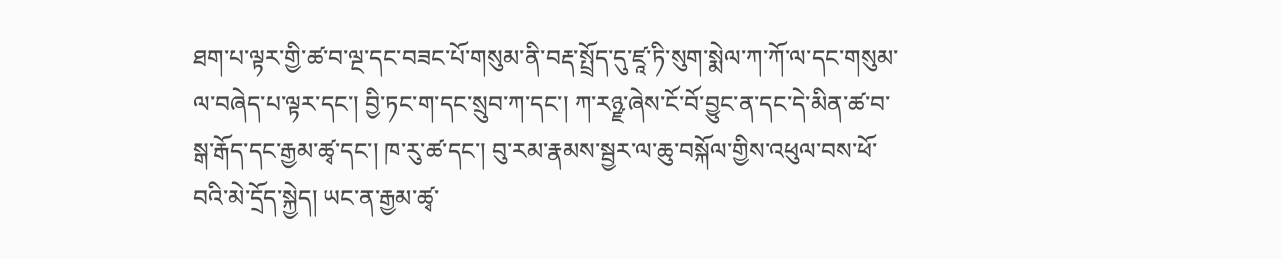ཐག་པ་ལྟར་གྱི་ཚ་བ་ལྔ་དང་བཟང་པོ་གསུམ་ནི་བརྡ་སྤྲོད་དུ་ཛཱ་ཏི་སུག་སྨེལ་ཀ་ཀོ་ལ་དང་གསུམ་ལ་བཞེད་པ་ལྟར་དང་། བྱི་ཏང་ག་དང་སྲུབ་ཀ་དང་། ཀ་རཉྫ་ཞེས་ངོ་བོ་བྱུང་ན་དང་དེ་མིན་ཚ་བ་སྒ་རྒོད་དང་རྒྱམ་ཚྭ་དང་། ཁ་རུ་ཚ་དང་། བུ་རམ་རྣམས་སྦྱར་ལ་ཆུ་བསྐོལ་གྱིས་འཕུལ་བས་ཕོ་བའི་མེ་དྲོད་སྐྱེད། ཡང་ན་རྒྱམ་ཚྭ་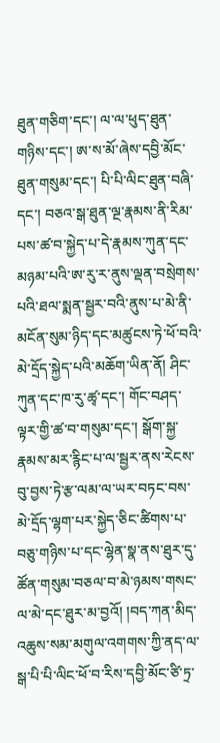ཐུན་གཅིག་དང་། ལ་ལ་ཕུད་ཐུན་གཉིས་དང་། ཨ་ས་མོ་ཞེས་དབྱི་མོང་ཐུན་གསུམ་དང་། པི་པི་ལིང་ཐུན་བཞི་དང་། བཅའ་སྒ་ཐུན་ལྔ་རྣམས་ནི་རིམ་པས་ཚ་བ་སྐྱེད་པ་དེ་རྣམས་ཀུན་དང་མཉམ་པའི་ཨ་རུ་ར་ནུས་ལྡན་བསྲེགས་པའི་ཐལ་སྨན་སྦྱར་བའི་ནུས་པ་མེ་ནི་མངོན་སུམ་ཉིད་དང་མཚུངས་ཏེ་ཕོ་བའི་མེ་དྲོད་སྐྱེད་པའི་མཆོག་ཡིན་ནོ། ཤིང་ཀུན་དང་ཁ་རུ་ཚྭ་དང་། གོང་བཤད་ལྟར་གྱི་ཚ་བ་གསུམ་དང་། སྒོག་སྐྱ་རྣམས་མར་རྙིང་པ་ལ་སྦྱར་ནས་རེངས་བུ་བྱས་ཏེ་རྩ་ལམ་ལ་ཡར་བཏང་བས་མེ་དྲོད་ལྷག་པར་སྐྱེད་ཅིང་ཚིགས་པ་བཅུ་གཉིས་པ་དང་ལྷེན་སྣ་ནས་ཐུར་དུ་ཚོན་གསུམ་བཅལ་བ་མེ་ཉམས་གསང་ལ་མེ་དང་ཐུར་མ་བྱའོ། །བད་ཀན་མིད་འཆུས་སམ་མགུལ་འགགས་ཀྱི་ནད་ལ་སྒ་པི་པི་ལིང་ཕོ་བ་རིས་དབྱི་མོང་ཙི་ཏྲ་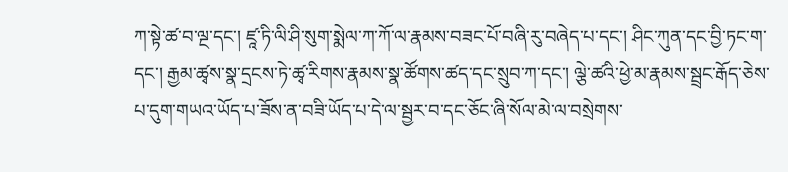ཀ་སྟེ་ཚ་བ་ལྔ་དང་། ཛཱ་ཏི་ལི་ཤི་སུག་སྨེལ་ཀ་ཀོ་ལ་རྣམས་བཟང་པོ་བཞི་རུ་བཞེད་པ་དང་། ཤིང་ཀུན་དང་བྱི་ཏང་ག་དང་། རྒྱམ་ཚྭས་སྣ་དྲངས་ཏེ་ཚྭ་རིགས་རྣམས་སྣ་ཚོགས་ཚད་དང་སྲུབ་ཀ་དང་། ལྕེ་ཚའི་ཕྱེ་མ་རྣམས་སྦྲང་རྒོད་ཅེས་པ་དུག་གཡའ་ཡོད་པ་ཟོས་ན་བཟི་ཡོད་པ་དེ་ལ་སྦྱར་བ་དང་ཅོང་ཞི་སོལ་མེ་ལ་བསྲེགས་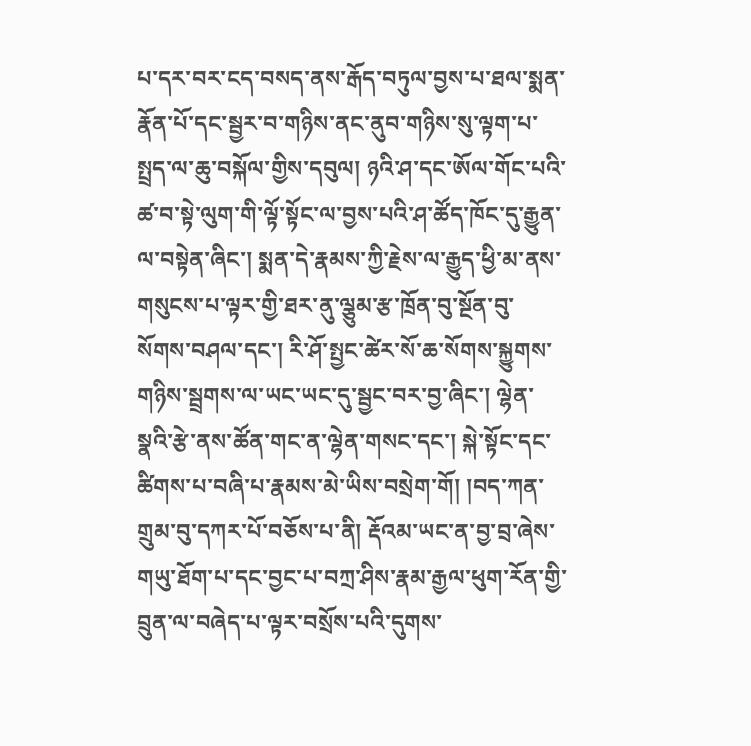པ་དར་བར་ངད་བསད་ནས་རྒོད་བཏུལ་བྱས་པ་ཐལ་སྨན་རྣོན་པོ་དང་སྦྱར་བ་གཉིས་ནང་ནུབ་གཉིས་སུ་ལྟག་པ་སྤྲད་ལ་ཆུ་བསྐོལ་གྱིས་དབུལ། ཉའི་ཤ་དང་ཨོལ་གོང་པའི་ཚ་བ་སྟེ་ལུག་གི་ལྟོ་སྟོང་ལ་བྱས་པའི་ཤ་ཚོད་ཁོང་དུ་རྒྱུན་ལ་བསྟེན་ཞིང་། སྨན་དེ་རྣམས་ཀྱི་རྗེས་ལ་རྒྱུད་ཕྱི་མ་ནས་གསུངས་པ་ལྟར་གྱི་ཐར་ནུ་ལྕུམ་རྩ་ཁྲོན་བུ་སྔོན་བུ་སོགས་བཤལ་དང་། རི་ཤོ་སྤྱང་ཚེར་སོ་ཆ་སོགས་སྐྱུགས་གཉིས་སྦྲགས་ལ་ཡང་ཡང་དུ་སྦྱང་བར་བྱ་ཞིང་། ལྷེན་སྣའི་རྩེ་ནས་ཚོན་གང་ན་ལྷེན་གསང་དང་། སྐེ་སྟོང་དང་ཚིགས་པ་བཞི་པ་རྣམས་མེ་ཡིས་བསྲེག་གོ། །བད་ཀན་གྲུམ་བུ་དཀར་པོ་བཅོས་པ་ནི། རྡོའམ་ཡང་ན་བྱ་བྲ་ཞེས་གཡུ་ཐོག་པ་དང་བྱང་པ་བཀྲ་ཤིས་རྣམ་རྒྱལ་ཕུག་རོན་གྱི་བྲུན་ལ་བཞེད་པ་ལྟར་བསྲོས་པའི་དུགས་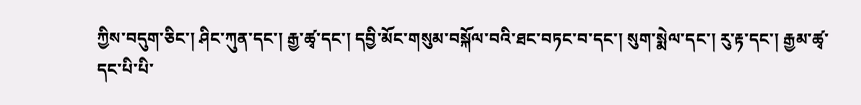ཀྱིས་བདུག་ཅིང་། ཤིང་ཀུན་དང་། རྒྱ་ཚྭ་དང་། དབྱི་མོང་གསུམ་བསྐོལ་བའི་ཐང་བཏང་བ་དང་། སུག་སྨེལ་དང་། རུ་རྟ་དང་། རྒྱམ་ཚྭ་དང་པི་པི་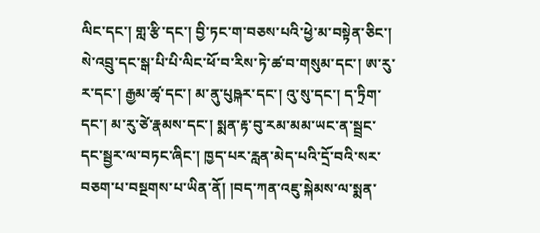ལིང་དང་། གླ་རྩི་དང་། བྱི་ཏང་ག་བཅས་པའི་ཕྱེ་མ་བསྟེན་ཅིང་། སེ་འབྲུ་དང་སྒ་པི་པི་ལིང་ཕོ་བ་རིས་ཏེ་ཚ་བ་གསུམ་དང་། ཨ་རུ་ར་དང་། རྒྱམ་ཚྭ་དང་། མ་ནུ་པུཥྐར་དང་། འུ་སུ་དང་། ད་ཏྲིག་དང་། མ་རུ་ཙེ་རྣམས་དང་། སྨན་རྟ་བུ་རམ་མམ་ཡང་ན་སྦྲང་དང་སྦྱར་ལ་བཏང་ཞིང་། ཁྱད་པར་རླན་མེད་པའི་དྲོ་བའི་སར་བཅག་པ་བསྔགས་པ་ཡིན་ནོ། །བད་ཀན་འཇུ་སྐེམས་ལ་སྨན་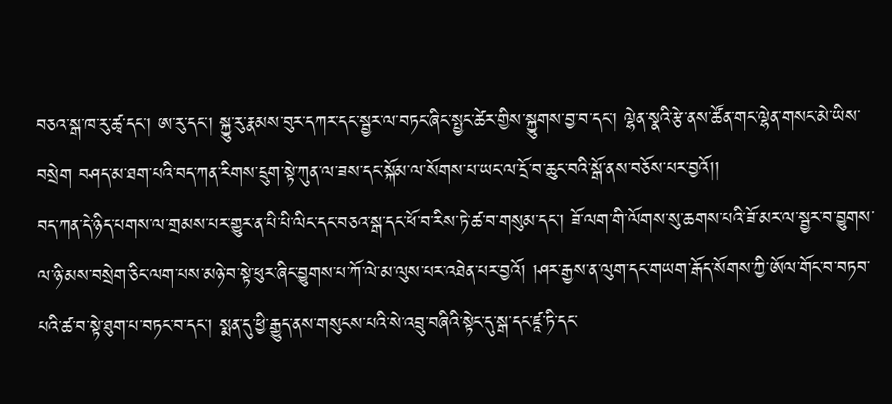བཅའ་སྒ་ཁ་རུ་ཚྭ་དང་། ཨ་རུ་དང་། སྐྱུ་རུ་རྣམས་བུར་དཀར་དང་སྦྱར་ལ་བཏང་ཞིང་སྤྱང་ཚེར་གྱིས་སྐྱུགས་བྱ་བ་དང་། ལྷེན་སྣའི་རྩེ་ནས་ཚོན་གང་ལྷེན་གསང་མེ་ཡིས་བསྲེག བཤད་མ་ཐག་པའི་བད་ཀན་རིགས་དྲུག་སྟེ་ཀུན་ལ་ཟས་དང་སྐོམ་ལ་སོགས་པ་ཡང་ལ་དྲོ་བ་ཆུང་བའི་སྒོ་ནས་བཅོས་པར་བྱའོ།།
བད་ཀན་དེ་ཉིད་པགས་ལ་གྲམས་པར་གྱུར་ན་པི་པི་ལིང་དང་བཅའ་སྒ་དང་ཕོ་བ་རིས་ཏེ་ཚ་བ་གསུམ་དང་། ཟོ་ལག་གི་ལོགས་སུ་ཆགས་པའི་ཟོ་མར་ལ་སྦྱར་བ་བྱུགས་ལ་ཉི་མས་བསྲེག་ཅིང་ལག་པས་མཉེ་བ་སྟེ་ཕུར་ཞིང་བྱུགས་པ་ཀོ་ལེ་མ་ལུས་པར་འཐེན་པར་བྱའོ། །ཤར་རྒྱས་ན་ལུག་དང་གཡག་རྒོད་སོགས་ཀྱི་ཨོལ་གོང་བ་བཏབ་པའི་ཚ་བ་སྟེ་ཐུག་པ་བཏང་བ་དང་། སྨན་དུ་ཕྱི་རྒྱུད་ནས་གསུངས་པའི་སེ་འབྲུ་བཞིའི་སྟེང་དུ་སྒ་དང་ཛཱ་ཏི་དང་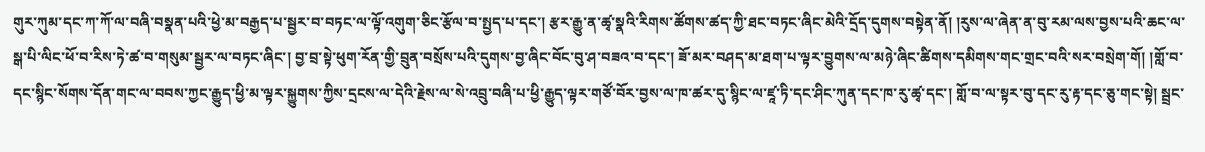གུར་ཀུམ་དང་ཀ་ཀོ་ལ་བཞི་བསྣན་པའི་ཕྱེ་མ་བརྒྱད་པ་སྦྱར་བ་བཏང་ལ་ལྟོ་འགུག་ཅིང་རྩོལ་བ་སྤྱད་པ་དང་། རྩར་རྒྱུ་ན་ཚྭ་སྣའི་རིགས་ཚོགས་ཚད་ཀྱི་ཐང་བཏང་ཞིང་མེའི་དྲོད་དུགས་བསྟེན་ནོ། །རུས་ལ་ཞེན་ན་བུ་རམ་ལས་བྱས་པའི་ཆང་ལ་སྒ་པི་ལིང་ཕོ་བ་རིས་ཏེ་ཚ་བ་གསུམ་སྦྱར་ལ་བཏང་ཞིང་། བྱ་བྲ་སྟེ་ཕུག་རོན་གྱི་བྲུན་བསྲོས་པའི་དུགས་བྱ་ཞིང་བོང་བུ་ཤ་བཟའ་བ་དང་། ཟོ་མར་བཤད་མ་ཐག་པ་ལྟར་བྱུགས་ལ་མཉེ་ཞིང་ཚིགས་དམིགས་གང་གྲང་བའི་སར་བསྲེག་གོ། །གློ་བ་དང་སྙིང་སོགས་དོན་གང་ལ་བབས་ཀྱང་རྒྱུད་ཕྱི་མ་ལྟར་སྐྱུགས་ཀྱིས་དྲངས་ལ་དེའི་རྗེས་ལ་སེ་འབྲུ་བཞི་པ་ཕྱི་རྒྱུད་ལྟར་གཙོ་བོར་བྱས་ལ་ཁ་ཚར་དུ་སྙིང་ལ་ཛཱ་ཏི་དང་ཤིང་ཀུན་དང་ཁ་རུ་ཚྭ་དང་། གློ་བ་ལ་སྟར་བུ་དང་རུ་རྟ་དང་ཅུ་གང་སྟེ། སྦྲང་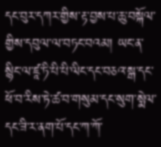དང་བུར་དཀར་གྱིས་རྟ་བྱས་པ་ཆུ་བསྐོལ་གྱིས་དབུལ་ལ་བཏང་བའམ། ཡང་ན་སྙིང་ལ་ཛཱ་ཏི་པི་པི་ལིང་དང་བཅའ་སྒ་དང་ཕོ་བ་རིས་ཏེ་ཚ་བ་གསུམ་དང་སུག་སྨེལ་དང་ཟི་ར་ནག་པོ་དང་ཀ་ཀོ་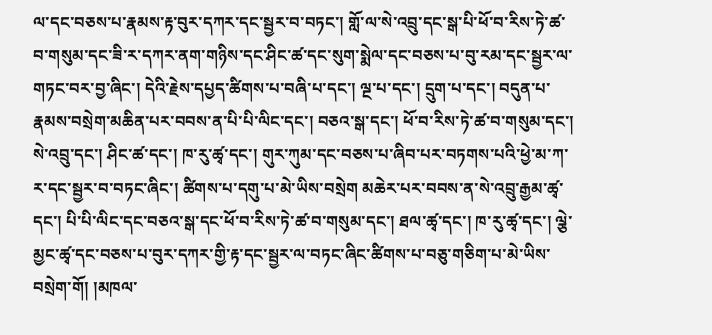ལ་དང་བཅས་པ་རྣམས་རྟ་བུར་དཀར་དང་སྦྱར་བ་བཏང་། གློ་ལ་སེ་འབྲུ་དང་སྒ་པི་ཕོ་བ་རིས་ཏེ་ཚ་བ་གསུམ་དང་ཟི་ར་དཀར་ནག་གཉིས་དང་ཤིང་ཚ་དང་སུག་སྨེལ་དང་བཅས་པ་བུ་རམ་དང་སྦྱར་ལ་གཏང་བར་བྱ་ཞིང་། དེའི་རྗེས་དཔྱད་ཚིགས་པ་བཞི་པ་དང་། ལྔ་པ་དང་། དྲུག་པ་དང་། བདུན་པ་རྣམས་བསྲེག་མཆིན་པར་བབས་ན་པི་པི་ལིང་དང་། བཅའ་སྒ་དང་། ཕོ་བ་རིས་ཏེ་ཚ་བ་གསུམ་དང་། སེ་འབྲུ་དང་། ཤིང་ཚ་དང་། ཁ་རུ་ཚྭ་དང་། གུར་ཀུམ་དང་བཅས་པ་ཞིབ་པར་བཏགས་པའི་ཕྱེ་མ་ཀ་ར་དང་སྦྱར་བ་བཏང་ཞིང་། ཚིགས་པ་དགུ་པ་མེ་ཡིས་བསྲེག མཆེར་པར་བབས་ན་སེ་འབྲུ་རྒྱམ་ཚྭ་དང་། པི་པི་ལིང་དང་བཅའ་སྒ་དང་ཕོ་བ་རིས་ཏེ་ཚ་བ་གསུམ་དང་། ཐལ་ཚྭ་དང་། ཁ་རུ་ཚྭ་དང་། ལྕེ་མྱང་ཚྭ་དང་བཅས་པ་བུར་དཀར་གྱི་རྟ་དང་སྦྱར་ལ་བཏང་ཞིང་ཚིགས་པ་བཅུ་གཅིག་པ་མེ་ཡིས་བསྲེག་གོ། །མཁལ་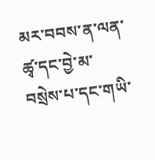མར་བབས་ན་ལན་ཚྭ་དང་བྱེ་མ་བསྲེས་པ་དང་གཡི་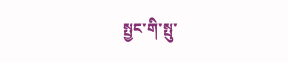སྤྱང་གི་སྤུ་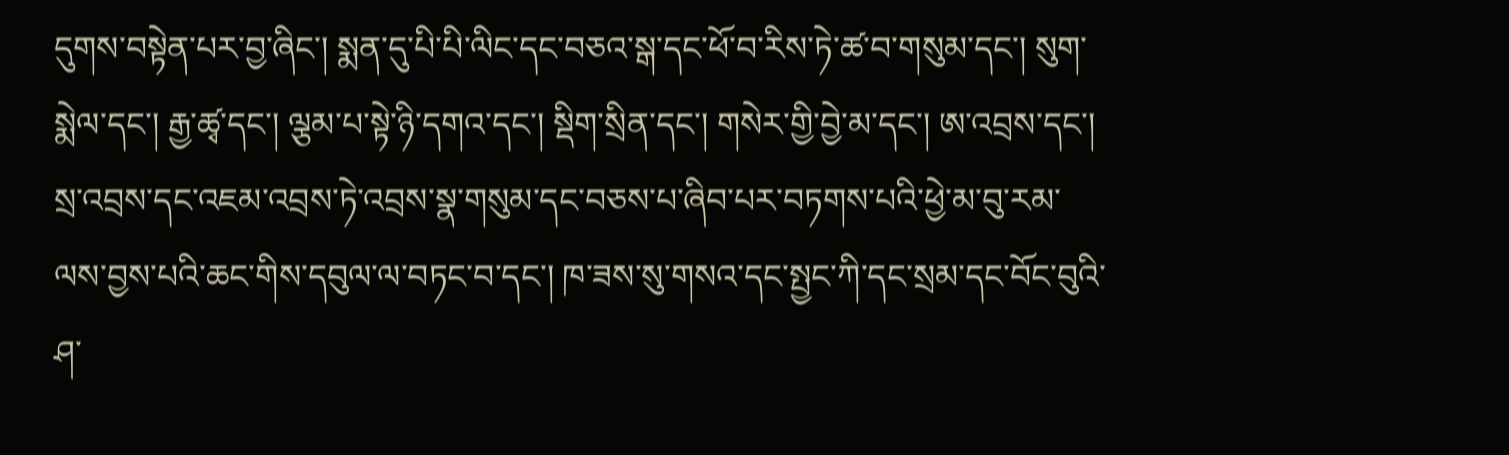དུགས་བསྟེན་པར་བྱ་ཞིང་། སྨན་དུ་པི་པི་ལིང་དང་བཅའ་སྒ་དང་ཕོ་བ་རིས་ཏེ་ཚ་བ་གསུམ་དང་། སུག་སྨེལ་དང་། རྒྱ་ཚྭ་དང་། ལྕམ་པ་སྟེ་ཉི་དགའ་དང་། སྡིག་སྲིན་དང་། གསེར་གྱི་བྱེ་མ་དང་། ཨ་འབྲས་དང་། སྲ་འབྲས་དང་འཇམ་འབྲས་ཏེ་འབྲས་སྣ་གསུམ་དང་བཅས་པ་ཞིབ་པར་བཏགས་པའི་ཕྱེ་མ་བུ་རམ་ལས་བྱས་པའི་ཆང་གིས་དབུལ་ལ་བཏང་བ་དང་། ཁ་ཟས་སུ་གསའ་དང་སྤྱང་ཀི་དང་སྲམ་དང་བོང་བུའི་ཤ་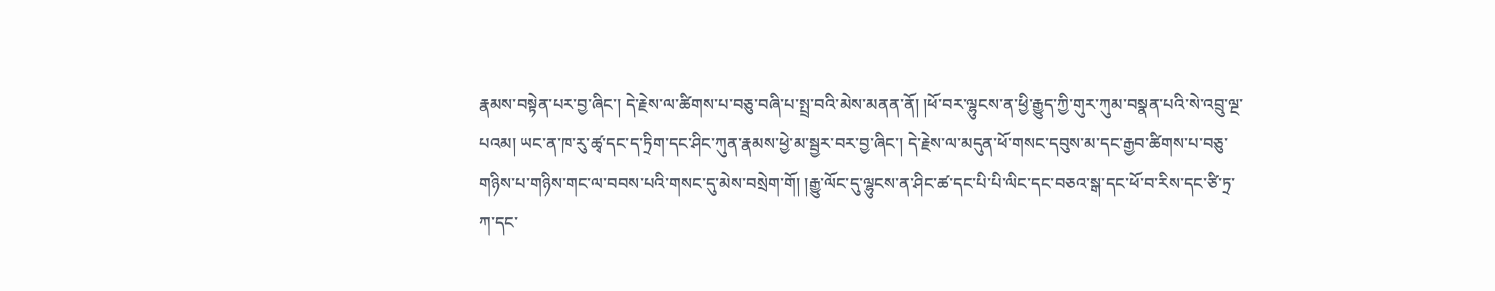རྣམས་བསྟེན་པར་བྱ་ཞིང་། དེ་རྗེས་ལ་ཚིགས་པ་བཅུ་བཞི་པ་སྤྲ་བའི་མེས་མནན་ནོ། །ཕོ་བར་ལྷུངས་ན་ཕྱི་རྒྱུད་ཀྱི་གུར་ཀུམ་བསྣན་པའི་སེ་འབྲུ་ལྔ་པའམ། ཡང་ན་ཁ་རུ་ཚྭ་དང་ད་ཏྲིག་དང་ཤིང་ཀུན་རྣམས་ཕྱེ་མ་སྦྱར་བར་བྱ་ཞིང་། དེ་རྗེས་ལ་མདུན་ཕོ་གསང་དབུས་མ་དང་རྒྱབ་ཚིགས་པ་བཅུ་གཉིས་པ་གཉིས་གང་ལ་བབས་པའི་གསང་དུ་མེས་བསྲེག་གོ། །རྒྱུ་ལོང་དུ་ལྷུངས་ན་ཤིང་ཚ་དང་པི་པི་ལིང་དང་བཅའ་སྒ་དང་ཕོ་བ་རིས་དང་ཙི་ཏྲ་ཀ་དང་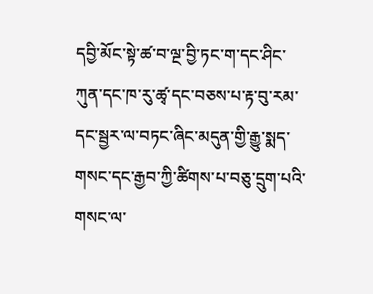དབྱི་མོང་སྟེ་ཚ་བ་ལྔ་བྱི་ཏང་ག་དང་ཤིང་ཀུན་དང་ཁ་རུ་ཚྭ་དང་བཅས་པ་རྟ་བུ་རམ་དང་སྦྱར་ལ་བཏང་ཞིང་མདུན་གྱི་རྒྱུ་སྨད་གསང་དང་རྒྱབ་ཀྱི་ཚིགས་པ་བཅུ་དྲུག་པའི་གསང་ལ་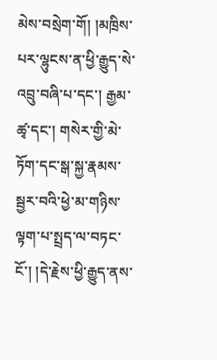མེས་བསྲེག་གོ། །མཁྲིས་པར་ལྷུངས་ན་ཕྱི་རྒྱུད་སེ་འབྲུ་བཞི་པ་དང་། རྒྱམ་ཚྭ་དང་། གསེར་གྱི་མེ་ཏོག་དང་སྒ་སྐྱ་རྣམས་སྦྱར་བའི་ཕྱེ་མ་གཉིས་ལྟག་པ་སྤྲད་ལ་བཏང་ངོ་། །དེ་རྗེས་ཕྱི་རྒྱུད་ནས་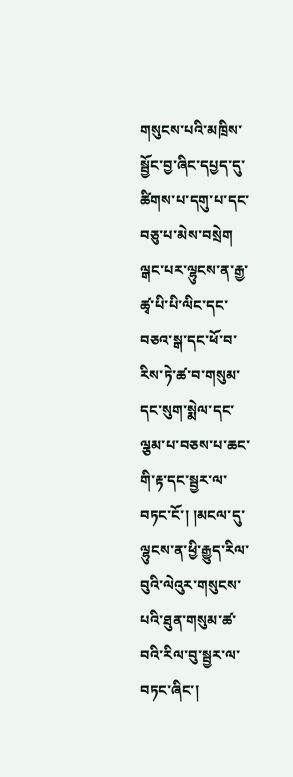གསུངས་པའི་མཁྲིས་སྦྱོང་བྱ་ཞིང་དཔྱད་དུ་ཚིགས་པ་དགུ་པ་དང་བཅུ་པ་མེས་བསྲེག ལྒང་པར་ལྷུངས་ན་རྒྱ་ཚྭ་པི་པི་ལིང་དང་བཅའ་སྒ་དང་ཕོ་བ་རིས་ཏེ་ཚ་བ་གསུམ་དང་སུག་སྨེལ་དང་ལྕམ་པ་བཅས་པ་ཆང་གི་རྟ་དང་སྦྱར་ལ་བཏང་ངོ་། །མངལ་དུ་ལྷུངས་ན་ཕྱི་རྒྱུད་རིལ་བུའི་ལེའུར་གསུངས་པའི་ཐུན་གསུམ་ཚ་བའི་རིལ་བུ་སྦྱར་ལ་བཏང་ཞིང་།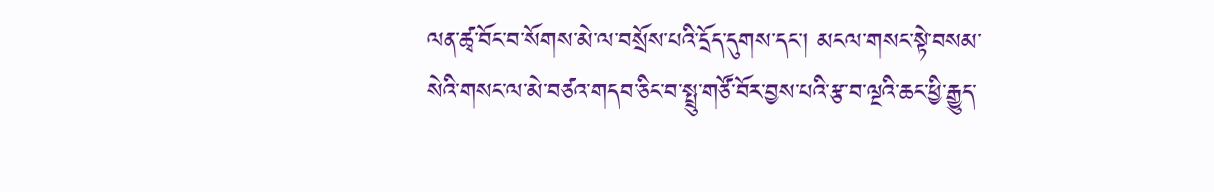ལན་ཚྭ་བོང་བ་སོགས་མེ་ལ་བསྲོས་པའི་དྲོད་དུགས་དང་། མངལ་གསང་སྟེ་བསམ་སེའི་གསང་ལ་མེ་བཙའ་གདབ་ཅིང་བ་སྤྲུ་གཙོ་བོར་བྱས་པའི་རྩ་བ་ལྔའི་ཆང་ཕྱི་རྒྱུད་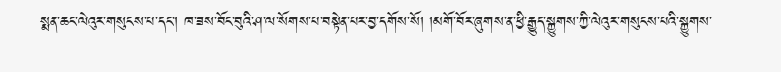སྨན་ཆང་ལེའུར་གསུངས་པ་དང་། ཁ་ཟས་བོང་བུའི་ཤ་ལ་སོགས་པ་བསྟེན་པར་བྱ་དགོས་སོ། །མགོ་བོར་ཞུགས་ན་ཕྱི་རྒྱུད་སྐྱུགས་ཀྱི་ལེའུར་གསུངས་པའི་སྐྱུགས་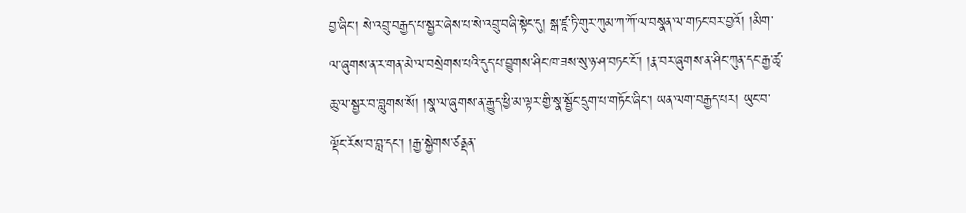བྱ་ཞིང་། སེ་འབྲུ་བརྒྱད་པ་སྦྱར་ཞེས་པ་སེ་འབྲུ་བཞི་སྟེང་དུ། སྒ་ཛཱ་ཏི་གུར་ཀུམ་ཀ་ཀོ་ལ་བསྣན་ལ་གཏང་བར་བྱའོ། །མིག་ལ་ཞུགས་ན་ར་གན་མེ་ལ་བསྲེགས་པའི་དུད་པ་བྱུགས་ཤིང་ཁ་ཟས་སུ་ཉ་ཤ་བཏང་ངོ་། །རྣ་བར་ཞུགས་ན་ཤིང་ཀུན་དང་རྒྱ་ཚྭ་ཆུ་ལ་སྦྱར་བ་བླུགས་སོ། །སྣ་ལ་ཞུགས་ན་རྒྱུད་ཕྱི་མ་ལྟར་གྱི་སྣ་སྦྱོང་དྲུག་པ་གཏོང་ཞིང་། ཡན་ལག་བརྒྱད་པར། ཡུང་བ་ལྡོང་རོས་བ་བླ་དང་། །རྒྱ་སྐྱེགས་ཙནྡན་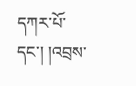དཀར་པོ་དང་། །འབྲས་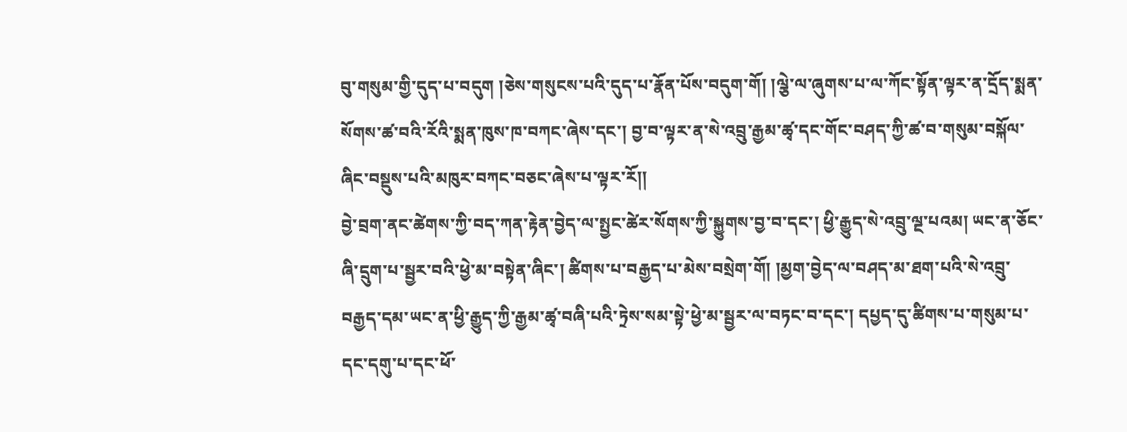བུ་གསུམ་གྱི་དུད་པ་བདུག །ཅེས་གསུངས་པའི་དུད་པ་རྣོན་པོས་བདུག་གོ། །ལྕེ་ལ་ཞུགས་པ་ལ་ཀོང་སྟོན་ལྟར་ན་དྲོད་སྨན་སོགས་ཚ་བའི་རོའི་སྨན་ཁུས་ཁ་བཀང་ཞེས་དང་། བྱ་བ་ལྟར་ན་སེ་འབྲུ་རྒྱམ་ཚྭ་དང་གོང་བཤད་ཀྱི་ཚ་བ་གསུམ་བསྐོལ་ཞིང་བསྡུས་པའི་མཁུར་བཀང་བཅང་ཞེས་པ་ལྟར་རོ།།
བྱེ་བྲག་ནང་ཚེགས་ཀྱི་བད་ཀན་རྟེན་བྱེད་ལ་སྤྱང་ཚེར་སོགས་ཀྱི་སྐྱུགས་བྱ་བ་དང་། ཕྱི་རྒྱུད་སེ་འབྲུ་ལྔ་པའམ། ཡང་ན་ཅོང་ཞི་དྲུག་པ་སྦྱར་བའི་ཕྱེ་མ་བསྟེན་ཞིང་། ཚིགས་པ་བརྒྱད་པ་མེས་བསྲེག་གོ། །མྱག་བྱེད་ལ་བཤད་མ་ཐག་པའི་སེ་འབྲུ་བརྒྱད་དམ་ཡང་ན་ཕྱི་རྒྱུད་ཀྱི་རྒྱམ་ཚྭ་བཞི་པའི་ཏྲེས་སམ་སྟེ་ཕྱེ་མ་སྦྱར་ལ་བཏང་བ་དང་། དཔྱད་དུ་ཚིགས་པ་གསུམ་པ་དང་དགུ་པ་དང་ཕོ་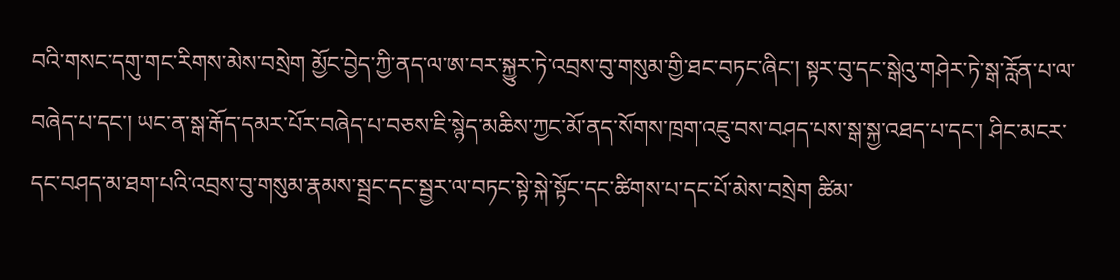བའི་གསང་དགུ་གང་རིགས་མེས་བསྲེག མྱོང་བྱེད་ཀྱི་ནད་ལ་ཨ་བར་སྐྱུར་ཏེ་འབྲས་བུ་གསུམ་གྱི་ཐང་བཏང་ཞིང་། སྟར་བུ་དང་སྒེའུ་གཤེར་ཏེ་སྒ་རློན་པ་ལ་བཞེད་པ་དང་། ཡང་ན་སྒ་རྒོད་དམར་པོར་བཞེད་པ་བཅས་ཇི་སྙེད་མཆིས་ཀྱང་མོ་ནད་སོགས་ཁྲག་འཇུ་བས་བཤད་པས་སྒ་སྐྱ་འཐད་པ་དང་། ཤིང་མངར་དང་བཤད་མ་ཐག་པའི་འབྲས་བུ་གསུམ་རྣམས་སྦྲང་དང་སྦྱར་ལ་བཏང་སྟེ་སྐེ་སྟོང་དང་ཚིགས་པ་དང་པོ་མེས་བསྲེག ཚིམ་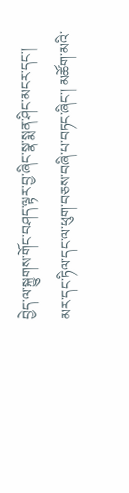བྱེད་ལ་སྐྱུགས་གོང་བཤད་ལྟར་བྱ་ཞིང་སྣ་སྨན་ཤིང་མངར་དང་། མར་དང་ཏིལ་དང་ལ་ཕུག་བཅས་བཞི་པ་བཏང་ཞིང་། མཚོག་མའི་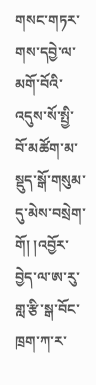གསང་གཏར་གས་དབྱེ་ལ་མགོ་བོའི་འདུས་སོ་སྤྱི་བོ་མཚོག་མ་སྡུད་སྒོ་གསུམ་དུ་མེས་བསྲེག་གོ། །འབྱོར་བྱེད་ལ་ཨ་རུ་གླ་རྩི་སྒ་བོང་ཁྲག་ཀ་ར་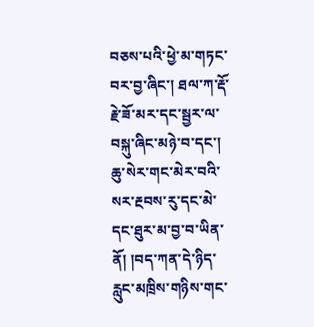བཅས་པའི་ཕྱེ་མ་གཏང་བར་བྱ་ཞིང་། ཐལ་ཀ་རྡོ་རྗེ་ཟོ་མར་དང་སྦྱར་ལ་བསྐུ་ཞིང་མཉེ་བ་དང་། ཆུ་སེར་གང་མེར་བའི་སར་རྔབས་རུ་དང་མེ་དང་ཐུར་མ་བྱ་བ་ཡིན་ནོ། །བད་ཀན་དེ་ཉིད་རླུང་མཁྲིས་གཉིས་གང་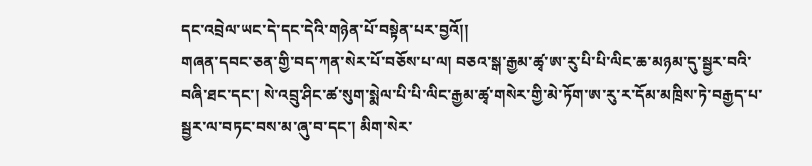དང་འབྲེལ་ཡང་དེ་དང་དེའི་གཉེན་པོ་བསྟེན་པར་བྱའོ།།
གཞན་དབང་ཅན་གྱི་བད་ཀན་སེར་པོ་བཅོས་པ་ལ། བཅའ་སྒ་རྒྱམ་ཚྭ་ཨ་རུ་པི་པི་ལིང་ཆ་མཉམ་དུ་སྦྱར་བའི་བཞི་ཐང་དང་། སེ་འབྲུ་ཤིང་ཚ་སུག་སྨེལ་པི་པི་ལིང་རྒྱམ་ཚྭ་གསེར་གྱི་མེ་ཏོག་ཨ་རུ་ར་དོམ་མཁྲིས་ཏེ་བརྒྱད་པ་སྦྱར་ལ་བཏང་བས་མ་ཞུ་བ་དང་། མིག་སེར་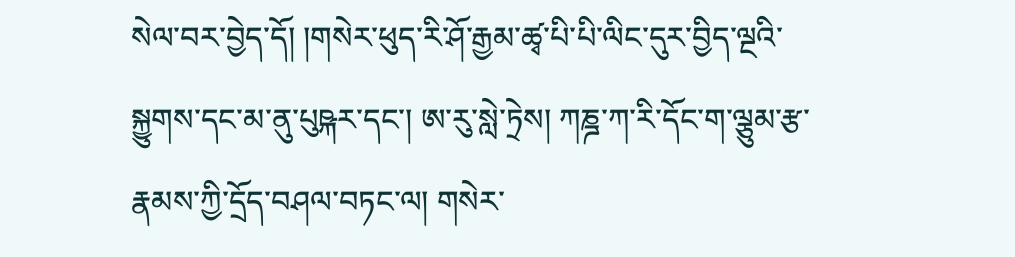སེལ་བར་བྱེད་དོ། །གསེར་ཕུད་རི་ཤོ་རྒྱམ་ཚྭ་པི་པི་ལིང་དུར་བྱིད་ལྔའི་སྐྱུགས་དང་མ་ནུ་པུཥྐར་དང་། ཨ་རུ་སླེ་ཏྲེས། ཀཎྜ་ཀ་རི་དོང་ག་ལྕུམ་རྩ་རྣམས་ཀྱི་དྲོད་བཤལ་བཏང་ལ། གསེར་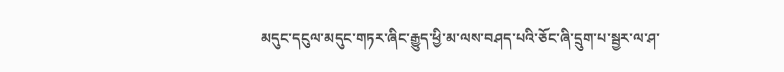མདུང་དངུལ་མདུང་གཏར་ཞིང་རྒྱུད་ཕྱི་མ་ལས་བཤད་པའི་ཅོང་ཞི་དྲུག་པ་སྦྱར་ལ་ཤ་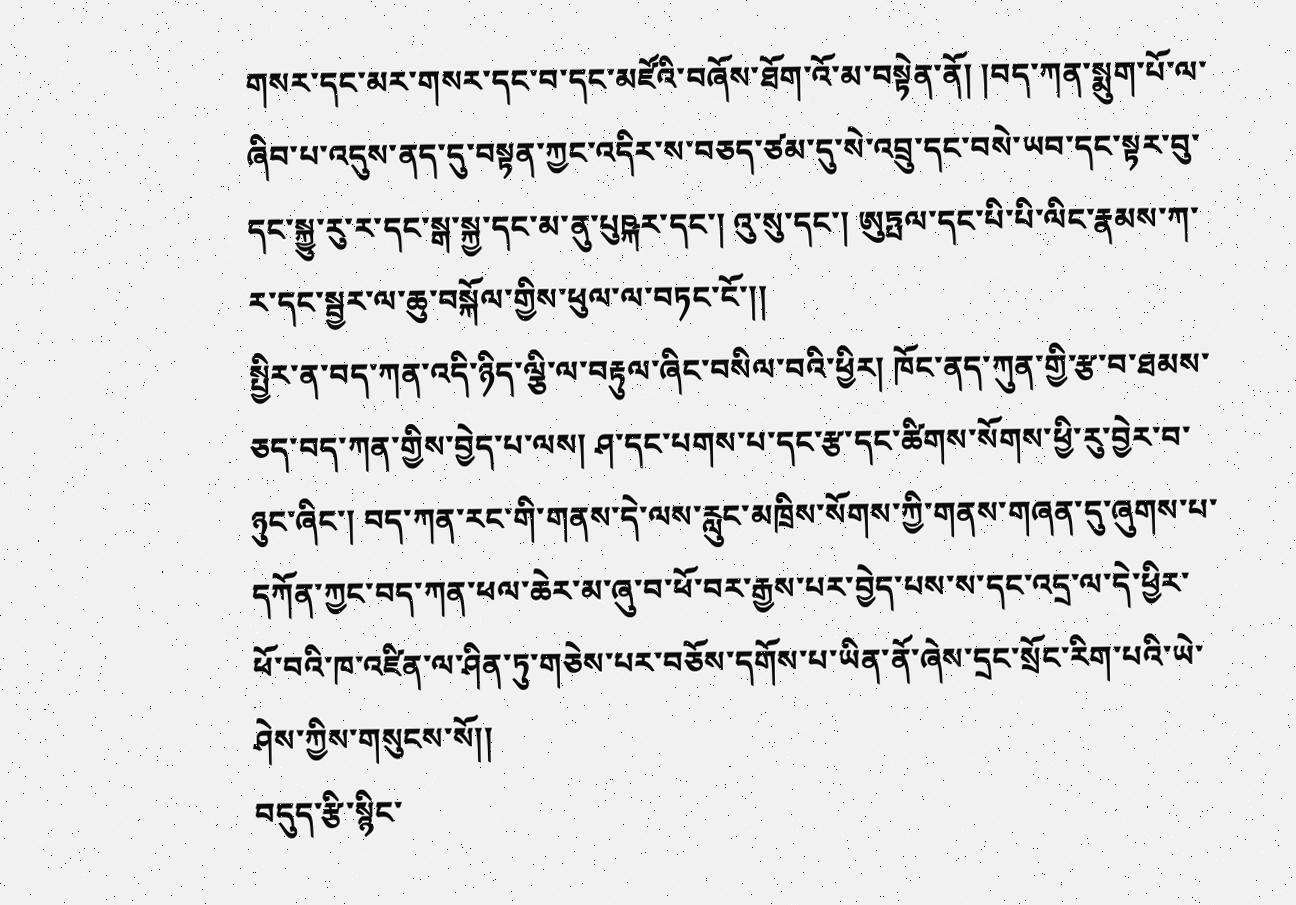གསར་དང་མར་གསར་དང་བ་དང་མཛོའི་བཞོས་ཐོག་འོ་མ་བསྟེན་ནོ། །བད་ཀན་སྨུག་པོ་ལ་ཞིབ་པ་འདུས་ནད་དུ་བསྟན་ཀྱང་འདིར་ས་བཅད་ཙམ་དུ་སེ་འབྲུ་དང་བསེ་ཡབ་དང་སྟར་བུ་དང་སྐྱུ་རུ་ར་དང་སྒ་སྐྱ་དང་མ་ནུ་པུཥྐར་དང་། འུ་སུ་དང་། ཨུཏྤལ་དང་པི་པི་ལིང་རྣམས་ཀ་ར་དང་སྦྱར་ལ་ཆུ་བསྐོལ་གྱིས་ཕུལ་ལ་བཏང་ངོ་།།
སྤྱིར་ན་བད་ཀན་འདི་ཉིད་ལྕི་ལ་བརྟུལ་ཞིང་བསིལ་བའི་ཕྱིར། ཁོང་ནད་ཀུན་གྱི་རྩ་བ་ཐམས་ཅད་བད་ཀན་གྱིས་བྱེད་པ་ལས། ཤ་དང་པགས་པ་དང་རྩ་དང་ཚིགས་སོགས་ཕྱི་རུ་བྱེར་བ་ཉུང་ཞིང་། བད་ཀན་རང་གི་གནས་དེ་ལས་རླུང་མཁྲིས་སོགས་ཀྱི་གནས་གཞན་དུ་ཞུགས་པ་དཀོན་ཀྱང་བད་ཀན་ཕལ་ཆེར་མ་ཞུ་བ་ཕོ་བར་རྒྱས་པར་བྱེད་པས་ས་དང་འདྲ་ལ་དེ་ཕྱིར་ཕོ་བའི་ཁ་འཛིན་ལ་ཤིན་ཏུ་གཅེས་པར་བཅོས་དགོས་པ་ཡིན་ནོ་ཞེས་དྲང་སྲོང་རིག་པའི་ཡེ་ཤེས་ཀྱིས་གསུངས་སོ།།
བདུད་རྩི་སྙིང་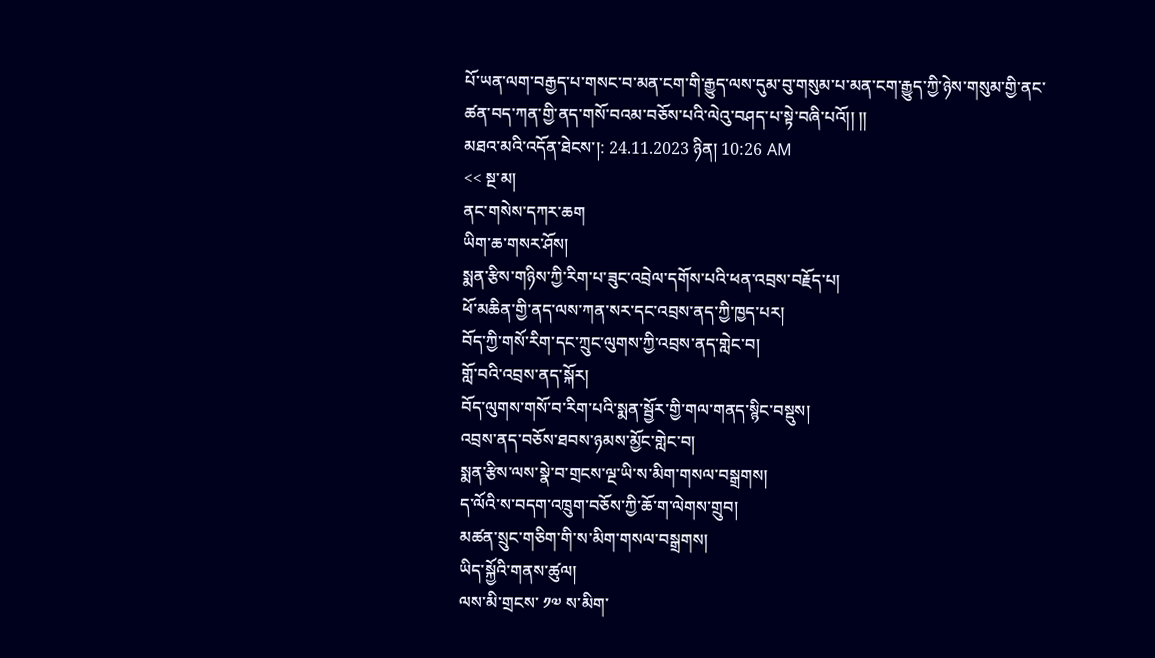པོ་ཡན་ལག་བརྒྱད་པ་གསང་བ་མན་ངག་གི་རྒྱུད་ལས་དུམ་བུ་གསུམ་པ་མན་ངག་རྒྱུད་ཀྱི་ཉེས་གསུམ་གྱི་ནང་ཚན་བད་ཀན་གྱི་ནད་གསོ་བའམ་བཅོས་པའི་ལེའུ་བཤད་པ་སྟེ་བཞི་པའོ།། །།
མཐའ་མའི་འདོན་ཐེངས་།: 24.11.2023 ཉིན། 10:26 AM
<< སྔ་མ།
ནང་གསེས་དཀར་ཆག
ཡིག་ཆ་གསར་ཤོས།
སྨན་རྩིས་གཉིས་ཀྱི་རིག་པ་ཟུང་འབྲེལ་དགོས་པའི་ཕན་འབྲས་བརྗོད་པ།
ཕོ་མཆིན་གྱི་ནད་ལས་ཀན་སར་དང་འབྲས་ནད་ཀྱི་ཁྱད་པར།
བོད་ཀྱི་གསོ་རིག་དང་ཀྲུང་ལུགས་ཀྱི་འབྲས་ནད་གླེང་བ།
གློ་བའི་འབྲས་ནད་སྐོར།
བོད་ལུགས་གསོ་བ་རིག་པའི་སྨན་སྦྱོར་གྱི་གལ་གནད་སྙིང་བསྡུས།
འབྲས་ནད་བཅོས་ཐབས་ཉམས་མྱོང་གླེང་བ།
སྨན་རྩིས་ལས་སྣེ་བ་གྲངས་ལྔ་ཡི་ས་མིག་གསལ་བསྒྲགས།
ད་ལོའི་ས་བདག་འཁྲུག་བཅོས་ཀྱི་ཆོ་ག་ལེགས་གྲུབ།
མཚན་སྲུང་གཅིག་གི་ས་མིག་གསལ་བསྒྲགས།
ཡིད་སྐྱོའི་གནས་ཚུལ།
ལས་མི་གྲངས་ ༡༧ ས་མིག་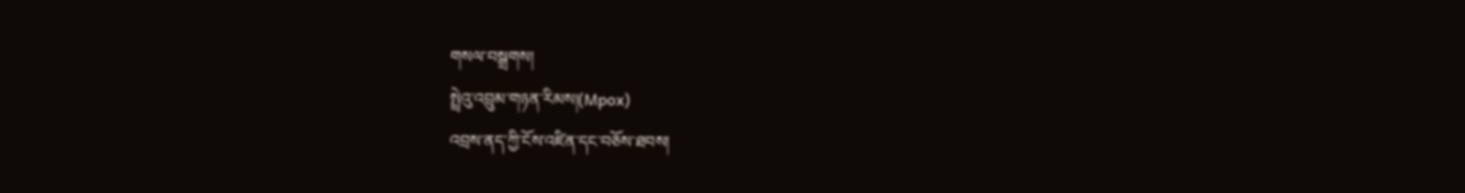གསལ་བསྒྲགས།
སྤྲེའུ་འབྲུམ་གཉན་རིམས།(Mpox)
འབྲས་ནད་ཀྱི་ངོས་འཛིན་དང་བཅོས་ཐབས།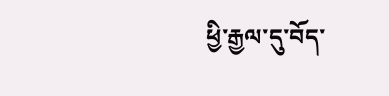ཕྱི་རྒྱལ་དུ་བོད་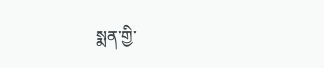སྨན་གྱི་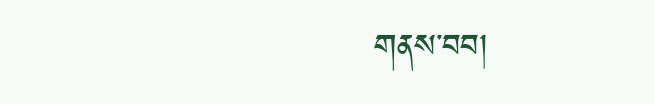གནས་བབ།